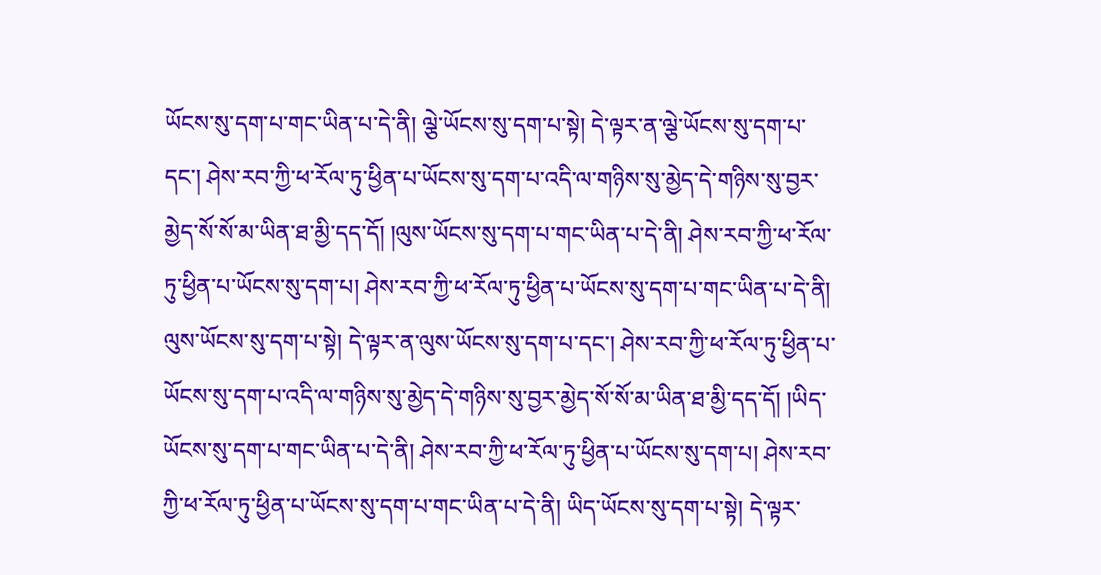ཡོངས་སུ་དག་པ་གང་ཡིན་པ་དེ་ནི། ལྕེ་ཡོངས་སུ་དག་པ་སྟེ། དེ་ལྟར་ན་ལྕེ་ཡོངས་སུ་དག་པ་དང་། ཤེས་རབ་ཀྱི་ཕ་རོལ་ཏུ་ཕྱིན་པ་ཡོངས་སུ་དག་པ་འདི་ལ་གཉིས་སུ་མྱེད་དེ་གཉིས་སུ་བྱར་མྱེད་སོ་སོ་མ་ཡིན་ཐ་མྱི་དད་དོ། །ལུས་ཡོངས་སུ་དག་པ་གང་ཡིན་པ་དེ་ནི། ཤེས་རབ་ཀྱི་ཕ་རོལ་ཏུ་ཕྱིན་པ་ཡོངས་སུ་དག་པ། ཤེས་རབ་ཀྱི་ཕ་རོལ་ཏུ་ཕྱིན་པ་ཡོངས་སུ་དག་པ་གང་ཡིན་པ་དེ་ནི། ལུས་ཡོངས་སུ་དག་པ་སྟེ། དེ་ལྟར་ན་ལུས་ཡོངས་སུ་དག་པ་དང་། ཤེས་རབ་ཀྱི་ཕ་རོལ་ཏུ་ཕྱིན་པ་ཡོངས་སུ་དག་པ་འདི་ལ་གཉིས་སུ་མྱེད་དེ་གཉིས་སུ་བྱར་མྱེད་སོ་སོ་མ་ཡིན་ཐ་མྱི་དད་དོ། །ཡིད་ཡོངས་སུ་དག་པ་གང་ཡིན་པ་དེ་ནི། ཤེས་རབ་ཀྱི་ཕ་རོལ་ཏུ་ཕྱིན་པ་ཡོངས་སུ་དག་པ། ཤེས་རབ་ཀྱི་ཕ་རོལ་ཏུ་ཕྱིན་པ་ཡོངས་སུ་དག་པ་གང་ཡིན་པ་དེ་ནི། ཡིད་ཡོངས་སུ་དག་པ་སྟེ། དེ་ལྟར་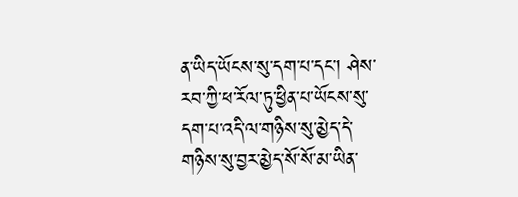ན་ཡིད་ཡོངས་སུ་དག་པ་དང་། ཤེས་རབ་ཀྱི་ཕ་རོལ་ཏུ་ཕྱིན་པ་ཡོངས་སུ་དག་པ་འདི་ལ་གཉིས་སུ་མྱེད་དེ་གཉིས་སུ་བྱར་མྱེད་སོ་སོ་མ་ཡིན་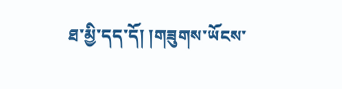ཐ་མྱི་དད་དོ། །གཟུགས་ཡོངས་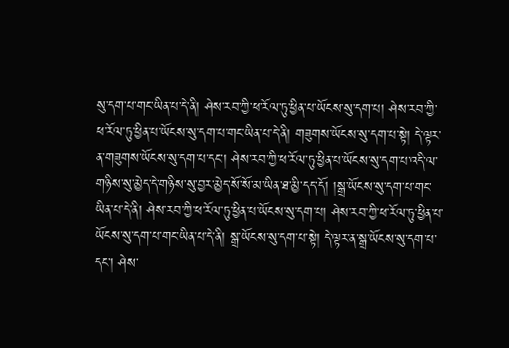སུ་དག་པ་གང་ཡིན་པ་དེ་ནི། ཤེས་རབ་ཀྱི་ཕ་རོལ་ཏུ་ཕྱིན་པ་ཡོངས་སུ་དག་པ། ཤེས་རབ་ཀྱི་ཕ་རོལ་ཏུ་ཕྱིན་པ་ཡོངས་སུ་དག་པ་གང་ཡིན་པ་དེ་ནི། གཟུགས་ཡོངས་སུ་དག་པ་སྟེ། དེ་ལྟར་ན་གཟུགས་ཡོངས་སུ་དག་པ་དང་། ཤེས་རབ་ཀྱི་ཕ་རོལ་ཏུ་ཕྱིན་པ་ཡོངས་སུ་དག་པ་འདི་ལ་གཉིས་སུ་མྱེད་དེ་གཉིས་སུ་བྱར་མྱེད་སོ་སོ་མ་ཡིན་ཐ་མྱི་དད་དོ། །སྒྲ་ཡོངས་སུ་དག་པ་གང་ཡིན་པ་དེ་ནི། ཤེས་རབ་ཀྱི་ཕ་རོལ་ཏུ་ཕྱིན་པ་ཡོངས་སུ་དག་པ། ཤེས་རབ་ཀྱི་ཕ་རོལ་ཏུ་ཕྱིན་པ་ཡོངས་སུ་དག་པ་གང་ཡིན་པ་དེ་ནི། སྒྲ་ཡོངས་སུ་དག་པ་སྟེ། དེ་ལྟར་ན་སྒྲ་ཡོངས་སུ་དག་པ་དང་། ཤེས་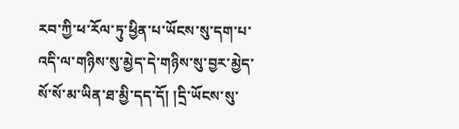རབ་ཀྱི་ཕ་རོལ་ཏུ་ཕྱིན་པ་ཡོངས་སུ་དག་པ་འདི་ལ་གཉིས་སུ་མྱེད་དེ་གཉིས་སུ་བྱར་མྱེད་སོ་སོ་མ་ཡིན་ཐ་མྱི་དད་དོ། །དྲི་ཡོངས་སུ་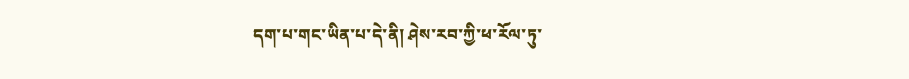དག་པ་གང་ཡིན་པ་དེ་ནི། ཤེས་རབ་ཀྱི་ཕ་རོལ་ཏུ་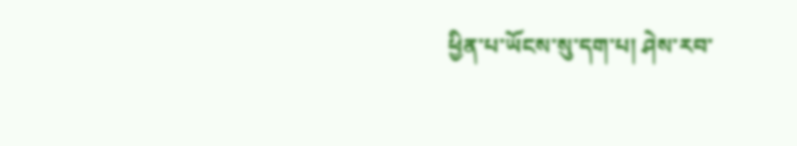ཕྱིན་པ་ཡོངས་སུ་དག་པ། ཤེས་རབ་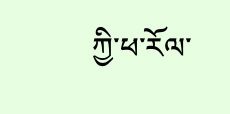ཀྱི་ཕ་རོལ་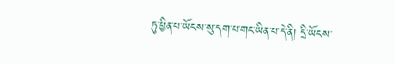ཏུ་ཕྱིན་པ་ཡོངས་སུ་དག་པ་གང་ཡིན་པ་དེ་ནི། དྲི་ཡོངས་